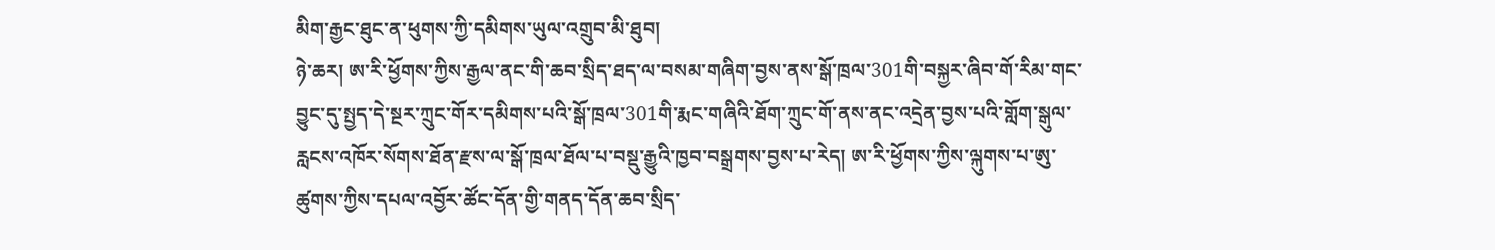མིག་རྒྱང་ཐུང་ན་ཕུགས་ཀྱི་དམིགས་ཡུལ་འགྲུབ་མི་ཐུབ།
ཉེ་ཆར། ཨ་རི་ཕྱོགས་ཀྱིས་རྒྱལ་ནང་གི་ཆབ་སྲིད་ཐད་ལ་བསམ་གཞིག་བྱས་ནས་སྒོ་ཁྲལ་301གི་བསྐྱར་ཞིབ་གོ་རིམ་གང་བྱུང་དུ་སྤྱད་དེ་སྔར་ཀྲུང་གོར་དམིགས་པའི་སྒོ་ཁྲལ་301གི་རྨང་གཞིའི་ཐོག་ཀྲུང་གོ་ནས་ནང་འདྲེན་བྱས་པའི་གློག་སྒུལ་རླངས་འཁོར་སོགས་ཐོན་རྫས་ལ་སྒོ་ཁྲལ་ཐོལ་པ་བསྡུ་རྒྱུའི་ཁྱབ་བསྒྲགས་བྱས་པ་རེད། ཨ་རི་ཕྱོགས་ཀྱིས་ལྐུགས་པ་ཨུ་ཚུགས་ཀྱིས་དཔལ་འབྱོར་ཚོང་དོན་གྱི་གནད་དོན་ཆབ་སྲིད་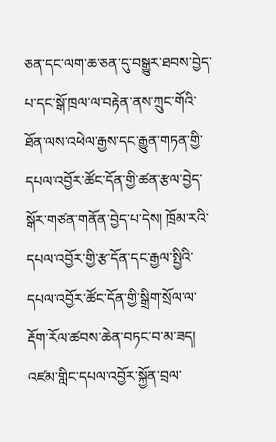ཅན་དང་ལག་ཆ་ཅན་དུ་བསྒྱུར་ཐབས་བྱེད་པ་དང་སྒོ་ཁྲལ་ལ་བརྟེན་ནས་ཀྲུང་གོའི་ཐོན་ལས་འཕེལ་རྒྱས་དང་རྒྱུན་གཏན་གྱི་དཔལ་འབྱོར་ཚོང་དོན་གྱི་ཚན་རྩལ་བྱེད་སྒོར་གཙན་གནོན་བྱེད་པ་དེས། ཁྲོམ་རའི་དཔལ་འབྱོར་གྱི་རྩ་དོན་དང་རྒྱལ་སྤྱིའི་དཔལ་འབྱོར་ཚོང་དོན་གྱི་སྒྲིག་སྲོལ་ལ་རྡོག་རོལ་ཚབས་ཆེན་བཏང་བ་མ་ཟད། འཛམ་གླིང་དཔལ་འབྱོར་སྐྱོན་བྲལ་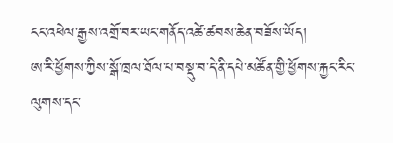ངང་འཕེལ་རྒྱས་འགྲོ་བར་ཡང་གནོད་འཚེ་ཚབས་ཆེན་བཟོས་ཡོད།
ཨ་རི་ཕྱོགས་ཀྱིས་སྒོ་ཁྲལ་ཐོལ་པ་བསྡུ་བ་དེ་ནི་དཔེ་མཚོན་གྱི་ཕྱོགས་རྐྱང་རིང་ལུགས་དང་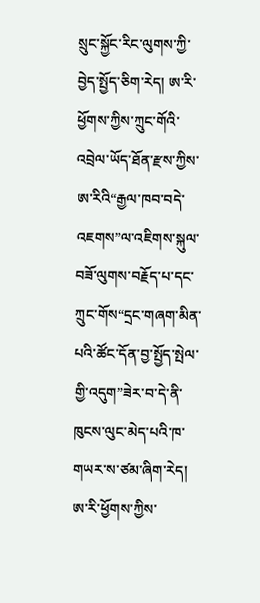སྲུང་སྐྱོང་རིང་ལུགས་ཀྱི་བྱེད་སྤྱོད་ཅིག་རེད། ཨ་རི་ཕྱོགས་ཀྱིས་ཀྲུང་གོའི་འབྲེལ་ཡོད་ཐོན་རྫས་ཀྱིས་ཨ་རིའི“རྒྱལ་ཁབ་བདེ་འཇགས”ལ་འཇིགས་སྐུལ་བཟོ་ལུགས་བརྗོད་པ་དང་ཀྲུང་གོས“དྲང་གཞག་མིན་པའི་ཚོང་དོན་བྱ་སྤྱོད་སྤེལ་གྱི་འདུག”ཟེར་བ་དེ་ནི་ཁུངས་ལུང་མེད་པའི་ཁ་གཡར་ས་ཙམ་ཞིག་རེད། ཨ་རི་ཕྱོགས་ཀྱིས་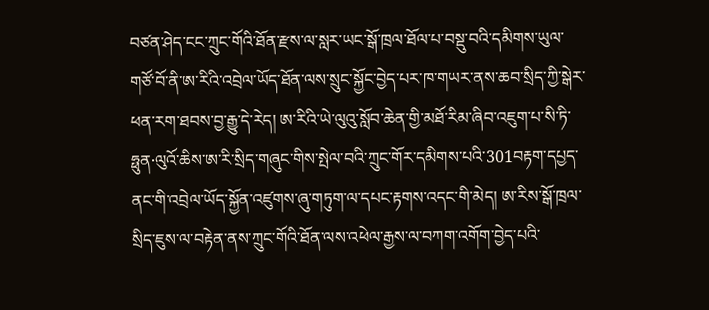བཙན་ཤེད་ངང་ཀྲུང་གོའི་ཐོན་རྫས་ལ་སླར་ཡང་སྒོ་ཁྲལ་ཐོལ་པ་བསྡུ་བའི་དམིགས་ཡུལ་གཙོ་བོ་ནི་ཨ་རིའི་འབྲེལ་ཡོད་ཐོན་ལས་སྲུང་སྐྱོང་བྱེད་པར་ཁ་གཡར་ནས་ཆབ་སྲིད་ཀྱི་སྒེར་ཕན་རག་ཐབས་བྱ་རྒྱུ་དེ་རེད། ཨ་རིའི་ཡེ་ལུའུ་སློབ་ཆེན་གྱི་མཐོ་རིམ་ཞིབ་འཇུག་པ་སི་ཏི་ཧྥུན·ལུའོ་ཆིས་ཨ་རི་སྲིད་གཞུང་གིས་སྤེལ་བའི་ཀྲུང་གོར་དམིགས་པའི་301བརྟག་དཔྱད་ནང་གི་འབྲེལ་ཡོད་སྐྱོན་འཛུགས་ཞུ་གཏུག་ལ་དཔང་རྟགས་འདང་གི་མེད། ཨ་རིས་སྒོ་ཁྲལ་སྲིད་ཇུས་ལ་བརྟེན་ནས་ཀྲུང་གོའི་ཐོན་ལས་འཕེལ་རྒྱས་ལ་བཀག་འགོག་བྱེད་པའི་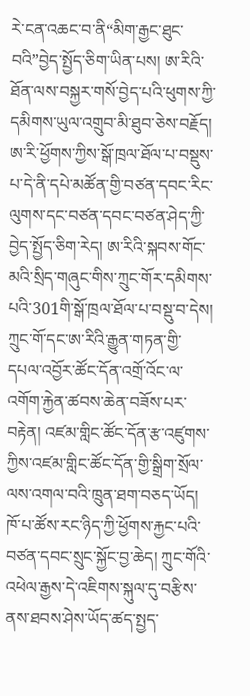རེ་ངན་འཆང་བ་ནི“མིག་རྒྱང་ཐུང་བའི”བྱེད་སྤྱོད་ཅིག་ཡིན་པས། ཨ་རིའི་ཐོན་ལས་བསྐྱར་གསོ་བྱེད་པའི་ཕུགས་ཀྱི་དམིགས་ཡུལ་འགྲུབ་མི་ཐུབ་ཅེས་བརྗོད།
ཨ་རི་ཕྱོགས་ཀྱིས་སྒོ་ཁྲལ་ཐོལ་པ་བསྡུས་པ་དེ་ནི་དཔེ་མཚོན་གྱི་བཙན་དབང་རིང་ལུགས་དང་བཙན་དབང་བཙན་ཤེད་ཀྱི་བྱེད་སྤྱོད་ཅིག་རེད། ཨ་རིའི་སྐབས་གོང་མའི་སྲིད་གཞུང་གིས་ཀྲུང་གོར་དམིགས་པའི་301གི་སྒོ་ཁྲལ་ཐོལ་པ་བསྡུ་བ་དེས། ཀྲུང་གོ་དང་ཨ་རིའི་རྒྱུན་གཏན་གྱི་དཔལ་འབྱོར་ཚོང་དོན་འགྲོ་འོང་ལ་འགོག་རྐྱེན་ཚབས་ཆེན་བཟོས་པར་བརྟེན། འཛམ་གླིང་ཚོང་དོན་རྩ་འཛུགས་ཀྱིས་འཛམ་གླིང་ཚོང་དོན་གྱི་སྒྲིག་སྲོལ་ལས་འགལ་བའི་ཁྲུན་ཐག་བཅད་ཡོད། ཁོ་པ་ཚོས་རང་ཉིད་ཀྱི་ཕྱོགས་རྐྱང་པའི་བཙན་དབང་སྲུང་སྐྱོང་བྱ་ཆེད། ཀྲུང་གོའི་འཕེལ་རྒྱས་དེ་འཇིགས་སྐུལ་དུ་བརྩིས་ནས་ཐབས་ཤེས་ཡོད་ཚད་སྤྱད་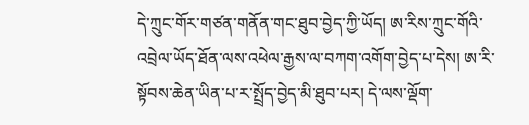དེ་ཀྲུང་གོར་གཙན་གནོན་གང་ཐུབ་བྱེད་ཀྱི་ཡོད། ཨ་རིས་ཀྲུང་གོའི་འབྲེལ་ཡོད་ཐོན་ལས་འཕེལ་རྒྱས་ལ་བཀག་འགོག་བྱེད་པ་དེས། ཨ་རི་སྟོབས་ཆེན་ཡིན་པ་ར་སྤྲོད་བྱེད་མི་ཐུབ་པར། དེ་ལས་ལྡོག་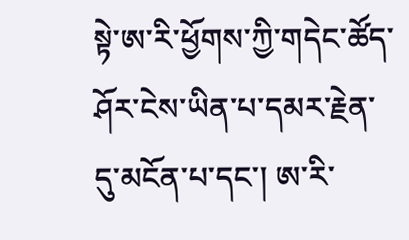སྟེ་ཨ་རི་ཕྱོགས་ཀྱི་གདེང་ཚོད་ཤོར་ངེས་ཡིན་པ་དམར་རྗེན་དུ་མངོན་པ་དང་། ཨ་རི་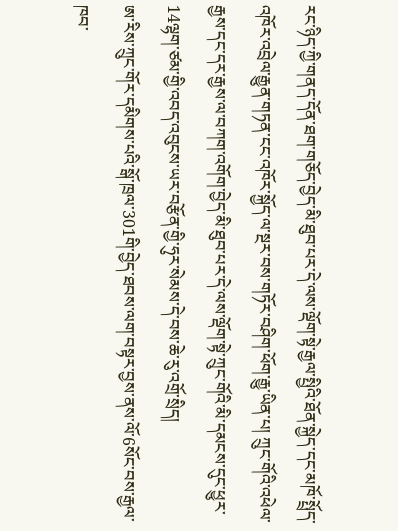རང་ཉིད་ཀྱི་གནད་དོན་ཐག་གཅོད་བྱེད་མི་ཐུབ་པར་དེ་ལས་ལྡོག་སྟེ་རྒྱལ་སྤྱིའི་ཐོན་སྐྱེད་དང་མཁོ་སྤྲོད་འཁོར་འབྲེལ་རྒྱུན་གཏན་ངང་འཁོར་སྐྱོད་ལ་སྔར་བས་གཏོར་བཤིག་ཕོག་རྒྱུ་ཡིན་པ། ཀྲུང་གོའི་འཕེལ་རྒྱས་དང་དར་རྒྱས་ལ་བཀག་འགོག་བྱེད་མི་ཐུབ་པར་དེ་ལས་ལྡོག་སྟེ་ཀྲུང་གོའི་མི་དམངས་དུང་ཕྱུར་14ལྷག་ཙམ་གྱི་འབད་འབུངས་ཡར་བརྩོན་གྱི་ཧུར་སེམས་དེ་བས་ཆེ་རུ་འགྲོ་སྲིད།
ཨ་རིས་ཀྲུང་གོར་དམིགས་པའི་སྒོ་ཁྲལ་301གི་བྱེད་ཐབས་ལག་བསྟར་བྱས་ནས་ལོ་6སོང་བས་རྒྱལ་ཁབ་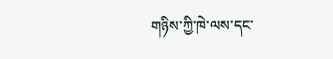གཉིས་ཀྱི་ཁེ་ལས་དང་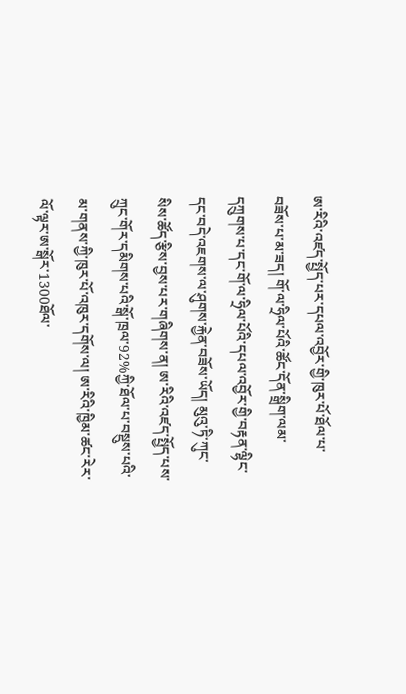ཨ་རིའི་འཛད་སྤྱོད་པར་དཔལ་འབྱོར་གྱི་ཁུར་པོ་ཐོལ་པ་བཟོས་པ་མ་ཟད། གོ་ལ་ཧྲིལ་པོའི་ཚོང་དོན་སྒྲིག་ལམ་དཀྲུགས་པ་དང་གོ་ལ་ཧྲིལ་པོའི་དཔལ་འབྱོར་གྱི་བརྟན་ལྷིང་དང་བདེ་འཇགས་ལ་ཤུགས་རྐྱེན་བཟོས་ཡོད། མུའུ་ཏི་ཀུང་སིས་ཚོད་རྩིས་བྱས་པར་གཞིགས་ན། ཨ་རིའི་འཛད་སྤྱོད་པས་ཀྲུང་གོར་དམིགས་པའི་སྒོ་ཁྲལ་92%ཀྱི་ཐོལ་པ་བསྡུས་པའི་མ་གནས་ཀྱི་ཁུར་པོ་འཁུར་དགོས་ལ། ཨ་རིའི་ཁྱིམ་ཚང་རེར་ལོ་ལྟར་ཨ་སྒོར་1300ཐོལ་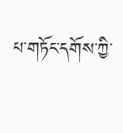པ་གཏོང་དགོས་ཀྱི་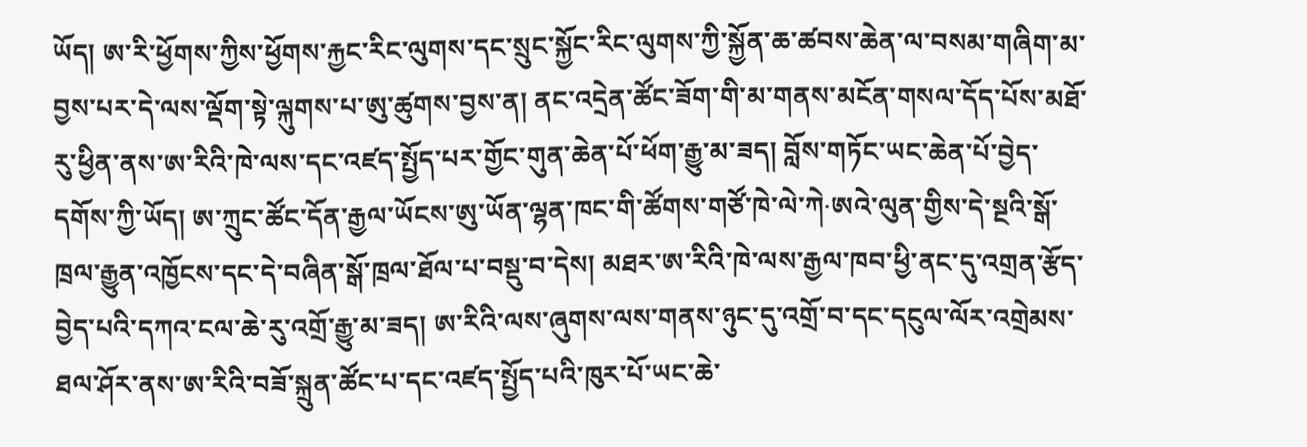ཡོད། ཨ་རི་ཕྱོགས་ཀྱིས་ཕྱོགས་རྐྱང་རིང་ལུགས་དང་སྲུང་སྐྱོང་རིང་ལུགས་ཀྱི་སྐྱོན་ཆ་ཚབས་ཆེན་ལ་བསམ་གཞིག་མ་བྱས་པར་དེ་ལས་ལྡོག་སྟེ་ལྐུགས་པ་ཨུ་ཚུགས་བྱས་ན། ནང་འདྲེན་ཚོང་ཟོག་གི་མ་གནས་མངོན་གསལ་དོད་པོས་མཐོ་རུ་ཕྱིན་ནས་ཨ་རིའི་ཁེ་ལས་དང་འཛད་སྤྱོད་པར་གྱོང་གུན་ཆེན་པོ་ཕོག་རྒྱུ་མ་ཟད། བློས་གཏོང་ཡང་ཆེན་པོ་བྱེད་དགོས་ཀྱི་ཡོད། ཨ་ཀྲུང་ཚོང་དོན་རྒྱལ་ཡོངས་ཨུ་ཡོན་ལྷན་ཁང་གི་ཚོགས་གཙོ་ཁེ་ལེ་ཀེ·ཨའེ་ལུན་གྱིས་དེ་སྔའི་སྒོ་ཁྲལ་རྒྱུན་འཁྱོངས་དང་དེ་བཞིན་སྒོ་ཁྲལ་ཐོལ་པ་བསྡུ་བ་དེས། མཐར་ཨ་རིའི་ཁེ་ལས་རྒྱལ་ཁབ་ཕྱི་ནང་དུ་འགྲན་རྩོད་བྱེད་པའི་དཀའ་ངལ་ཆེ་རུ་འགྲོ་རྒྱུ་མ་ཟད། ཨ་རིའི་ལས་ཞུགས་ལས་གནས་ཉུང་དུ་འགྲོ་བ་དང་དངུལ་ལོར་འགྲེམས་ཐལ་ཤོར་ནས་ཨ་རིའི་བཟོ་སྐྲུན་ཚོང་པ་དང་འཛད་སྤྱོད་པའི་ཁུར་པོ་ཡང་ཆེ་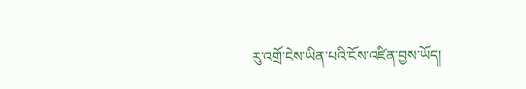རུ་འགྲོ་ངེས་ཡིན་པའི་ངོས་འཛིན་བྱས་ཡོད།